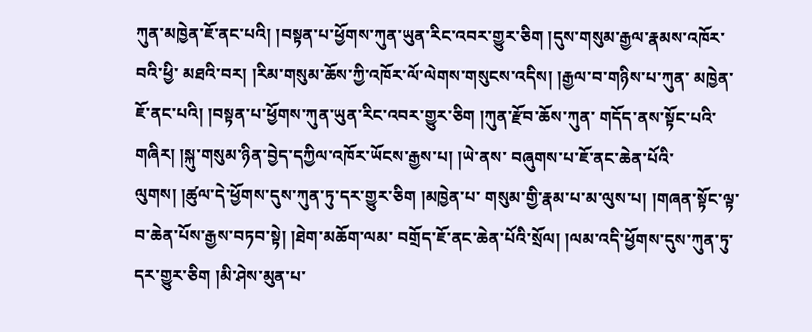ཀུན་མཁྱེན་ཇོ་ནང་པའི། །བསྟན་པ་ཕྱོགས་ཀུན་ཡུན་རིང་འབར་གྱུར་ཅིག །དུས་གསུམ་རྒྱལ་རྣམས་འཁོར་བའི་ཕྱི་ མཐའི་བར། །རིམ་གསུམ་ཆོས་ཀྱི་འཁོར་ལོ་ལེགས་གསུངས་འདིས། །རྒྱལ་བ་གཉིས་པ་ཀུན་ མཁྱེན་ཇོ་ནང་པའི། །བསྟན་པ་ཕྱོགས་ཀུན་ཡུན་རིང་འབར་གྱུར་ཅིག །ཀུན་རྫོབ་ཆོས་ཀུན་ གདོད་ནས་སྟོང་པའི་གཞིར། །སྐུ་གསུམ་ཉིན་བྱེད་དཀྱིལ་འཁོར་ཡོངས་རྒྱས་པ། །ཡེ་ནས་ བཞུགས་པ་ཇོ་ནང་ཆེན་པོའི་ལུགས། །ཚུལ་དེ་ཕྱོགས་དུས་ཀུན་ཏུ་དར་གྱུར་ཅིག །མཁྱེན་པ་ གསུམ་གྱི་རྣམ་པ་མ་ལུས་པ། །གཞན་སྟོང་ལྟ་བ་ཆེན་པོས་རྒྱས་བཏབ་སྟེ། །ཐེག་མཆོག་ལམ་ བགྲོད་ཇོ་ནང་ཆེན་པོའི་སྲོལ། །ལམ་འདི་ཕྱོགས་དུས་ཀུན་ཏུ་དར་གྱུར་ཅིག །མི་ཤེས་མུན་པ་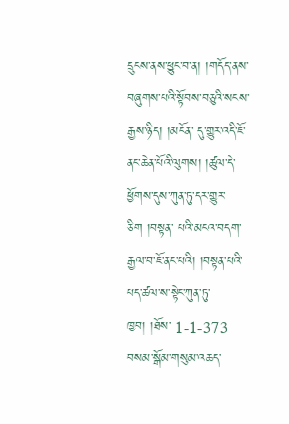དྲུངས་ནས་ཕྱུང་བ་ན། །གདོད་ནས་བཞུགས་པའི་སྟོབས་བཅུའི་སངས་རྒྱས་ཉིད། །མངོན་ དུ་གྱུར་འདི་ཇོ་ནང་ཆེན་པོའི་ལུགས། །ཚུལ་དེ་ཕྱོགས་དུས་ཀུན་ཏུ་དར་གྱུར་ཅིག །བསྟན་ པའི་མངའ་བདག་རྒྱལ་བ་ཇོ་ནང་པའི། །བསྟན་པའི་པད་ཚལ་ས་སྟེང་ཀུན་ཏུ་ཁྱབ། །ཐོས་ 1-1-373 བསམ་སྒོམ་གསུམ་འཆད་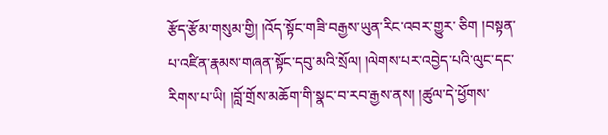རྩོད་རྩོམ་གསུམ་གྱི། །འོད་སྟོང་གཟི་བརྒྱས་ཡུན་རིང་འབར་གྱུར་ ཅིག །བསྟན་པ་འཛིན་རྣམས་གཞན་སྟོང་དབུ་མའི་སྲོལ། །ལེགས་པར་འབྱེད་པའི་ལུང་དང་ རིགས་པ་ཡི། །བློ་གྲོས་མཆོག་གི་སྣང་བ་རབ་རྒྱས་ནས། །ཚུལ་དེ་ཕྱོགས་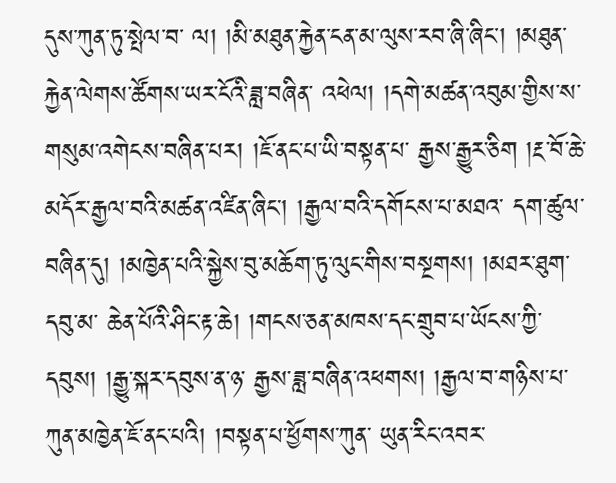དུས་ཀུན་ཏུ་སྤེལ་བ་ ལ། །མི་མཐུན་རྐྱེན་ངན་མ་ལུས་རབ་ཞི་ཞིང་། །མཐུན་རྐྱེན་ལེགས་ཚོགས་ཡར་ངོའི་ཟླ་བཞིན་ འཕེལ། །དགེ་མཚན་འབུམ་གྱིས་ས་གསུམ་འགེངས་བཞིན་པར། །ཇོ་ནང་པ་ཡི་བསྟན་པ་ རྒྱས་རྒྱུར་ཅིག །རྔ་བོ་ཆེ་མདོར་རྒྱལ་བའི་མཚན་འཛིན་ཞིང་། །རྒྱལ་བའི་དགོངས་པ་མཐའ་ དག་ཚུལ་བཞིན་དུ། །མཁྱེན་པའི་སྐྱེས་བུ་མཆོག་ཏུ་ལུང་གིས་བསྔགས། །མཐར་ཐུག་དབུ་མ་ ཆེན་པོའི་ཤིང་རྟ་ཆེ། །གངས་ཅན་མཁས་དང་གྲུབ་པ་ཡོངས་ཀྱི་དབུས། །རྒྱུ་སྐར་དབུས་ན་ཉ་ རྒྱས་ཟླ་བཞིན་འཕགས། །རྒྱལ་བ་གཉིས་པ་ཀུན་མཁྱེན་ཇོ་ནང་པའི། །བསྟན་པ་ཕྱོགས་ཀུན་ ཡུན་རིང་འབར་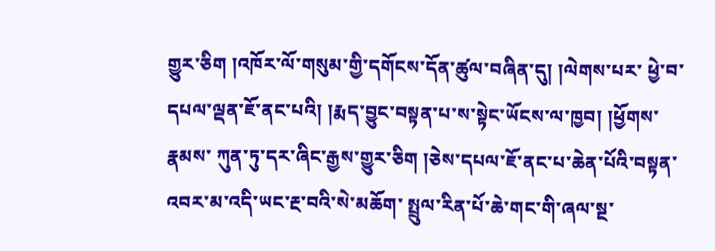གྱུར་ཅིག །འཁོར་ལོ་གསུམ་གྱི་དགོངས་དོན་ཚུལ་བཞིན་དུ། །ལེགས་པར་ ཕྱེ་བ་དཔལ་ལྡན་ཇོ་ནང་པའི། །རྨད་བྱུང་བསྟན་པ་ས་སྟེང་ཡོངས་ལ་ཁྱབ། །ཕྱོགས་རྣམས་ ཀུན་ཏུ་དར་ཞིང་རྒྱས་གྱུར་ཅིག །ཅེས་དཔལ་ཇོ་ནང་པ་ཆེན་པོའི་བསྟན་འབར་མ་འདི་ཡང་རྔ་བའི་སེ་མཆོག་ སྤྲུལ་རིན་པོ་ཆེ་གང་གི་ཞལ་སྔ་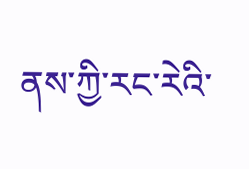ནས་ཀྱི་རང་རེའི་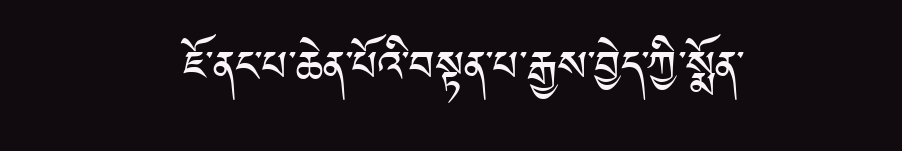ཇོ་ནང་པ་ཆེན་པོའི་བསྟན་པ་རྒྱས་བྱེད་ཀྱི་སྨོན་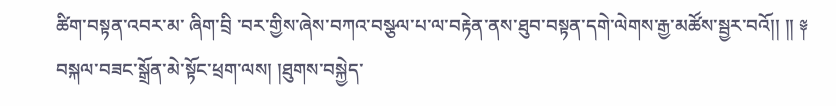ཚིག་བསྟན་འབར་མ་ ཞིག་བྲི ་བར་གྱིས་ཞེས་བཀའ་བསྩལ་པ་ལ་བརྟེན་ནས་ཐུབ་བསྟན་དགེ་ལེགས་རྒྱ་མཚོས་སྦྱར་བའོ།། །། ༈ བསྐལ་བཟང་སྒྲོན་མེ་སྟོང་ཕྲག་ལས། །ཐུགས་བསྐྱེད་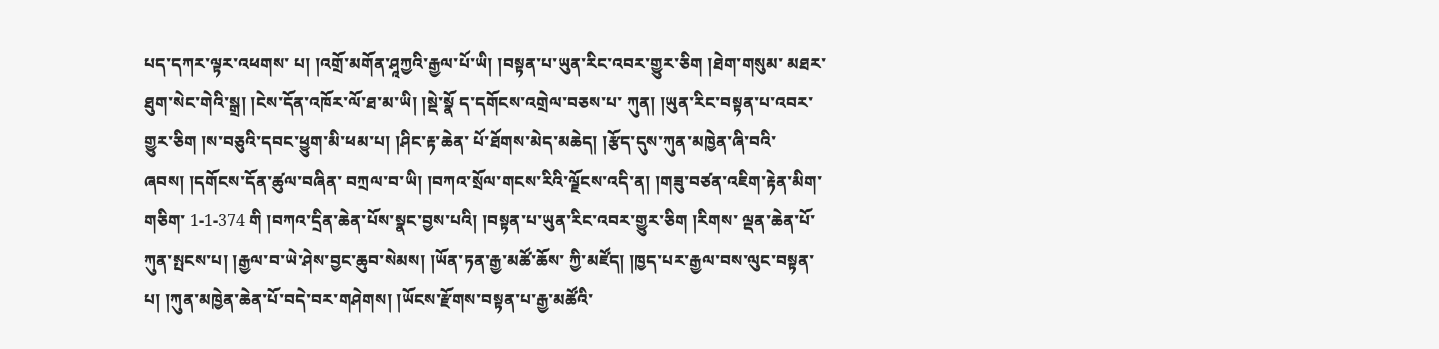པད་དཀར་ལྟར་འཕགས་ པ། །འགྲོ་མགོན་ཤཱཀྱའི་རྒྱལ་པོ་ཡི། །བསྟན་པ་ཡུན་རིང་འབར་གྱུར་ཅིག །ཐེག་གསུམ་ མཐར་ཐུག་སེང་གེའི་སྒྲ། །ངེས་དོན་འཁོར་ལོ་ཐ་མ་ཡི། །སྡེ་སྣོ ད་དགོངས་འགྲེལ་བཅས་པ་ ཀུན། །ཡུན་རིང་བསྟན་པ་འབར་གྱུར་ཅིག །ས་བཅུའི་དབང་ཕྱུག་མི་ཕམ་པ། །ཤིང་རྟ་ཆེན་ པོ་ཐོགས་མེད་མཆེད། །རྩོད་དུས་ཀུན་མཁྱེན་ཞི་བའི་ཞབས། །དགོངས་དོན་ཚུལ་བཞིན་ བཀྲལ་བ་ཡི། །བཀའ་སྲོལ་གངས་རིའི་ལྗོངས་འདི་ན། །གཟུ་བཙན་འཇིག་རྟེན་མིག་གཅིག་ 1-1-374 གི །བཀའ་དྲིན་ཆེན་པོས་སྣང་བྱས་པའི། །བསྟན་པ་ཡུན་རིང་འབར་གྱུར་ཅིག །རིགས་ ལྡན་ཆེན་པོ་ཀུན་སྤངས་པ། །རྒྱལ་བ་ཡེ་ཤེས་བྱང་ཆུབ་སེམས། །ཡོན་ཏན་རྒྱ་མཚོ་ཆོས་ ཀྱི་མཛོད། །ཁྱད་པར་རྒྱལ་བས་ལུང་བསྟན་པ། །ཀུན་མཁྱེན་ཆེན་པོ་བདེ་བར་གཤེགས། །ཡོངས་རྫོགས་བསྟན་པ་རྒྱ་མཚོའི་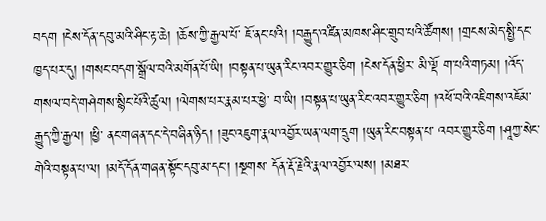བདག །ངེས་དོན་དབུ་མའི་ཤིང་རྟ་ཆེ། །ཆོས་ཀྱི་རྒྱལ་པོ་ ཇོ་ནང་པའི། །བརྒྱུད་འཛིན་མཁས་ཤིང་གྲུབ་པའི་ཚོགས། །གྲངས་མེད་སྤྱི་དང་ཁྱད་པར་དུ། །གསང་བདག་སྒྲོལ་བའི་མགོན་པོ་ཡི། །བསྟན་པ་ཡུན་རིང་འབར་གྱུར་ཅིག །ངེས་དོན་ཕྱིར་ མི་ལྡོ ག་པའི་གཏམ། །འོད་གསལ་བདེ་གཤེགས་སྙིང་པོའི་ཚུལ། །ལེགས་པར་རྣམ་པར་ཕྱེ་ བ་ཡི། །བསྟན་པ་ཡུན་རིང་འབར་གྱུར་ཅིག །འཕོ་བའི་འཇིགས་འཇོམ་རྒྱུད་ཀྱི་རྒྱལ། །ཕྱི་ ནང་གཞན་དང་དེ་བཞིན་ཉིད། །ཟུང་འཇུག་རྣལ་འབྱོར་ཡན་ལག་དྲུག །ཡུན་རིང་བསྟན་པ་ འབར་གྱུར་ཅིག །ཤཱཀྱ་སེང་གེའི་བསྟན་པ་ལ། །མདོ་དོན་གཞན་སྟོང་དབུ་མ་དང་། །སྔགས་ དོན་རྡོ་རྗེའི་རྣལ་འབྱོར་ལས། །མཐར་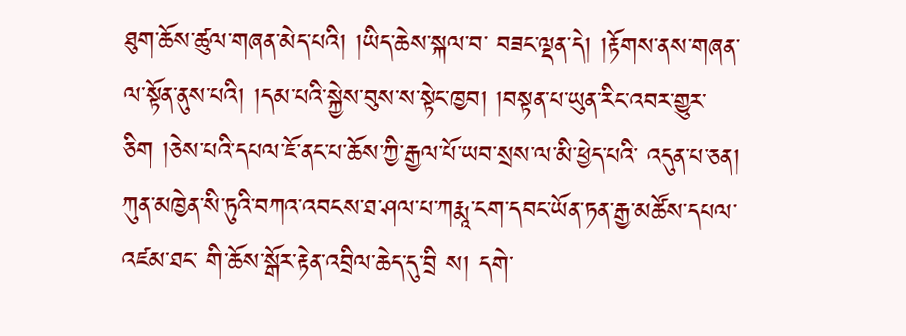ཐུག་ཆོས་ཚུལ་གཞན་མེད་པའི། །ཡིད་ཆེས་སྐལ་བ་ བཟང་ལྡན་དེ། །རྟོགས་ནས་གཞན་ལ་སྟོན་ནུས་པའི། །དམ་པའི་སྐྱེས་བུས་ས་སྟེང་ཁྱབ། །བསྟན་པ་ཡུན་རིང་འབར་གྱུར་ཅིག །ཅེས་པའི་དཔལ་ཇོ་ནང་པ་ཆོས་ཀྱི་རྒྱལ་པོ་ཡབ་སྲས་ལ་མི་ཕྱེད་པའི་ འདུན་པ་ཅན། ཀུན་མཁྱེན་སི་ཏུའི་བཀའ་འབངས་ཐ་ཤལ་པ་ཀརྨཱ་ངག་དབང་ཡོན་ཏན་རྒྱ་མཚོས་དཔལ་འཛམ་ཐང་ གི་ཆོས་སྒོར་རྟེན་འབྲིལ་ཆེད་དུ་བྲི ས། དགེ་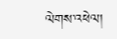ལེགས་འཕེལ།